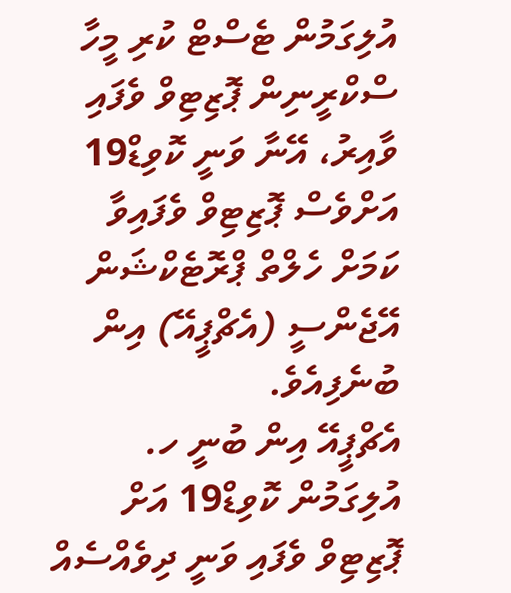އުލިގަމުން ޓެސްޓް ކުރި މީހާ ސްކްރީނިން ޕޮޒިޓިވް ވެފައި ވާއިރު، އޭނާ ވަނީ ކޮވިޑް19 އަށްވެސް ޕޮޒިޓިވް ވެފައިވާ ކަމަށް ހެލްތް ޕްރޮޓެކްޝަން އޭޖެންސީ (އެޗްޕީއޭ) އިން ބުނެފިއެވެ.
އެޗްޕީއޭ އިން ބުނީ ހ. އުލިގަމުން ކޮވިޑް19 އަށް ޕޮޒިޓިވް ވެފައި ވަނީ ދިވެއްސެއް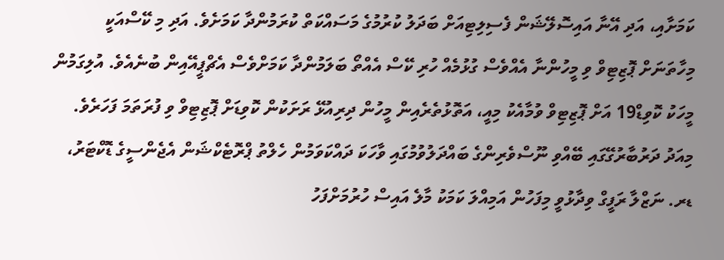ކަމަށާއި، އަދި އޭނާ އައިސޮލޭޝަން ފެސިލިޓިއަށް ބަދަލު ކުރުމުގެ މަސައްކަތް ކުރަމުންދާ ކަމަށެވެ. އަދި މި ކޭސްއަކީ މިހާތަނަށް ޕޮޒިޓިވް ވި މީހުންނާ އެއްވެސް ގުޅުމެއް ހުރި ކޭސް އެއްތޯ ބަލަމުންދާ ކަމަށްވެސް އެޗްޕީއޭއިން ބުނެއެވެ. އުލިގަމުން މީހަކު ކޮވިޑް19 އަށް ޕޮޒިޓިވް ވުމާއެކު މިއީ، އަތޮޅުތެރެއިން މީހުން ދިރިއުޅޭ ރަށަކުން ކޮވިޑަށް ޕޮޒިޓިވް ވި ފުރަތަމަ ފަހަރެވެ.
މިއަދު ދަރުބާރުގޭގައި ބޭއްވި ނޫސްވެރިންގެ ބައްދަލުވުމުގައި ވާހަކަ ދައްކަވަމުން ހެލްތު ޕްރޮޓެކްޝަން އެޖެންސީގެ ޑޮކްޓަރު، ޑރ. ނަޒްލާ ރަފީގް ވިދާޅުވީ މިފަހުން އަމިއްލަ ކަމަކު މާލެ އައިސް ހުރުމަށްފަހު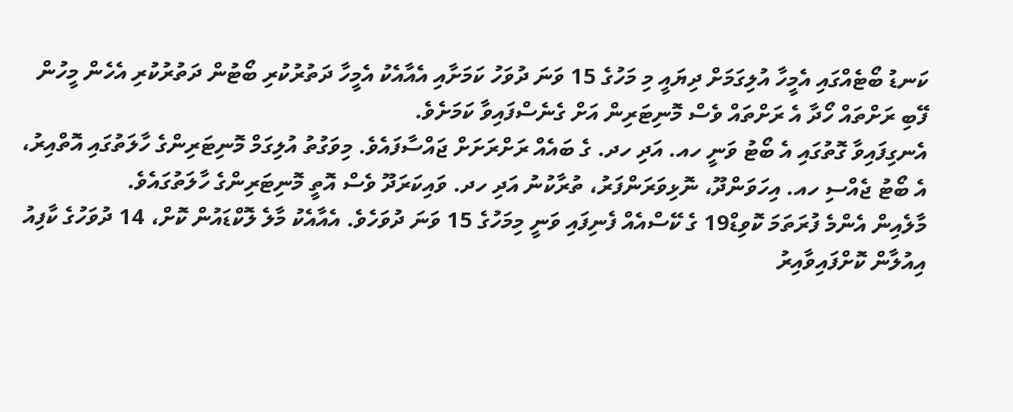ކަނޑު ބޯޓެއްގައި އެމީހާ އުލިގަމަށް ދިޔައީ މި މަހުގެ 15 ވަނަ ދުވަހު ކަމަށާއި އެއާއެކު އެމީހާ ދަތުރުކުރި ބޯޓުން ދަތުރުކުރި އެހެން މީހުން ފޭބި ރަށްތައް ހޯދާ އެ ރަށްތައް ވެސް މޮނިޓަރިން އަށް ގެނެސްފައިވާ ކަމަށެވެ.
އެނގިފައިވާ ގޮތުގައި އެ ބޯޓު ވަނީ ހއ. އަދި ހދ. ގެ ބައެއް ރަށްރަށަށް ޖައްސާފައެވެ. މިވަގުތު އުލިގަމް މޮނިޓަރިންގެ ހާލަތުގައި އޮތްއިރު، އެ ބޯޓު ޖެއްސި ހއ. އިހަވަންދޫ، ނޮޅިވަރަންފަރު، ތުރާކުނު އަދި ހދ. ވައިކަރަދޫ ވެސް އޮތީ މޮނިޓަރިންގެ ހާލަތުގައެވެ.
މާލެއިން އެންމެ ފުރަތަމަ ކޮވިޑް19 ގެ ކޭސްއެއް ފެނިފައި ވަނީ މިމަހުގެ 15 ވަނަ ދުވަހެވެ. އެއާއެކު މާލެ ލޮކްޑައުން ކޮށް، 14 ދުވަހުގެ ކާފިއު އިއުލާން ކޮށްފައިވާއިރު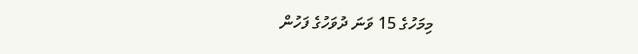މިމަހުގެ 15 ވަނަ ދުވަހުގެ ފަހުން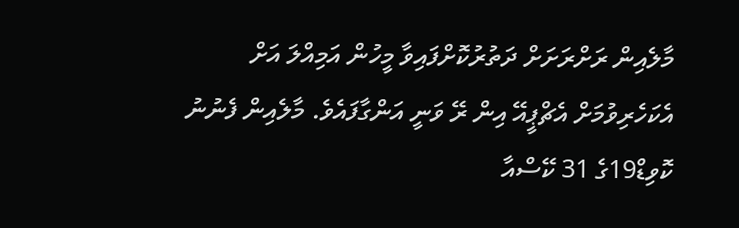މާލެއިން ރަށްރަށަށް ދަތުރުކޮށްފައިވާ މީހުން އަމިއްލަ އަށް އެކަހެރިވުމަށް އެޗްޕީއޭ އިން ރޭ ވަނީ އަންގާފައެވެ. މާލެއިން ފެނުނު ކޮވިޑް19ގެ 31 ކޭސްއާ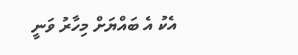އެކު އެ ބައްޔަށް މިހާރު ވަނީ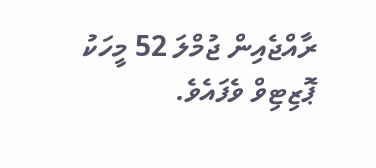ރާއްޖެއިން ޖުމްލަ 52 މީހަކު ޕޮޒިޓިވް ވެފައެވެ.